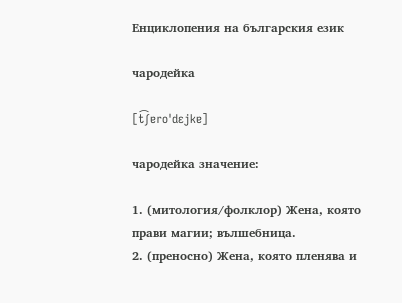Енциклопения на българския език

чародейка

[t͡ʃɐroˈdɛjkɐ]

чародейка значение:

1. (митология/фолклор) Жена, която прави магии; вълшебница.
2. (преносно) Жена, която пленява и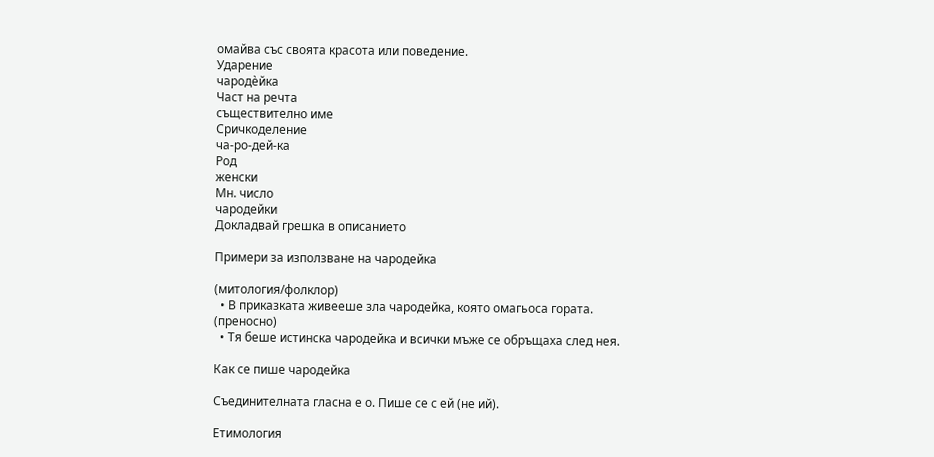омайва със своята красота или поведение.
Ударение
чародѐйка
Част на речта
съществително име
Сричкоделение
ча-ро-дей-ка
Род
женски
Мн. число
чародейки
Докладвай грешка в описанието

Примери за използване на чародейка

(митология/фолклор)
  • В приказката живееше зла чародейка, която омагьоса гората.
(преносно)
  • Тя беше истинска чародейка и всички мъже се обръщаха след нея.

Как се пише чародейка

Съединителната гласна е о. Пише се с ей (не ий).

Етимология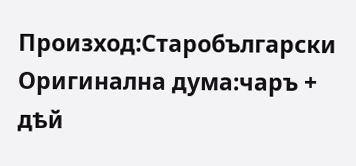Произход:Старобългарски
Оригинална дума:чаръ + дѣй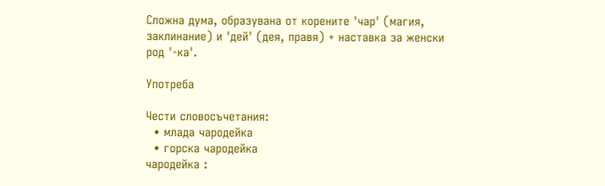Сложна дума, образувана от корените 'чар' (магия, заклинание) и 'дей' (дея, правя) + наставка за женски род '-ка'.

Употреба

Чести словосъчетания:
  • млада чародейка
  • горска чародейка
чародейка :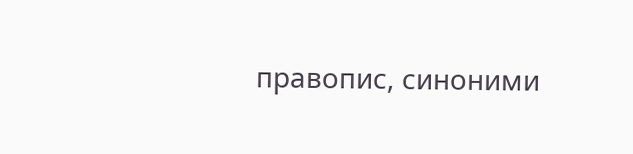правопис, синоними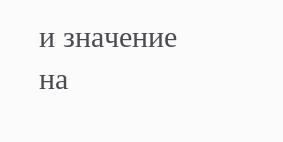и значение на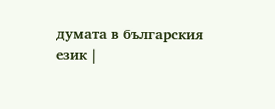думата в българския език |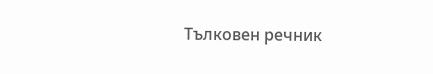Тълковен речник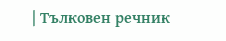| Тълковен речник